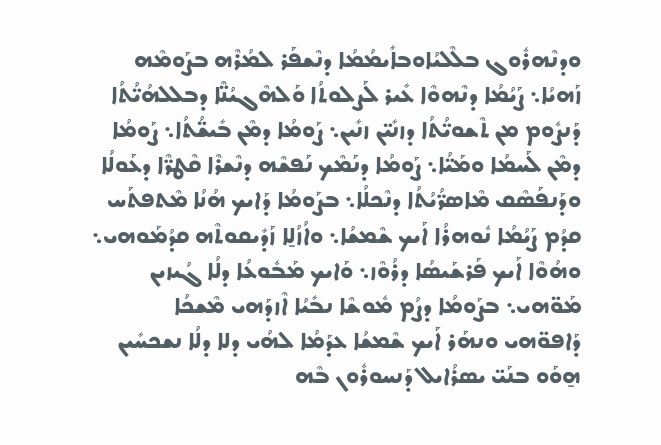ܘܕܢܶܗܪܽܘܓ ܒܠܶܠܝܳܐܘܒܐܺܝܡܳܡܳܐ ܕܢܶܫܦܰܪ ܠܡܳܪܶܗ ܒܨܰܘܡܶܗ ܙܰܗܝܳܐ܆ ܨܰܝܳܡܳܐ ܕܢܶܗܘܶܐ ܥܺܝܪ ܠܰܨܠܘܬܳܐ ܘܰܠܗܶܓܝܳܢ̈ܶܐ ܕܒܠܠܗܳܝ̈ܳܬܳܐ ܕܰܢܨܽܘܡ ܡܢ ܬܶܫܘܝ̈ܳܬܳܐ ܕܙܢܺܝ̈ܢ ܙܢܺܝܢ܆ ܨܰܘܡܳܐ ܕܡܶܢ ܒܺܝܫ̈ܳܬܳܐ܆ ܨܰܘܡܳܐ ܕܡܶܢ ܠܰܚܡܳܐ ܘܡܰܝ̈ܳܐ܆ ܨܰܘܡܳܐ ܕܢܰܡܶܟ ܢܰܦܫܶܗ ܕܢܶܫܪܶܐ ܩܶܛܪ̈ܶܐ ܕܥܰܘܠܳܐ ܘܕܰܢܦܰܣܶܩ ܡܶܐܣܪ̈ܳܝܳܬܳܐ ܕܢܶܟܠܳܐ܆ ܒܨܰܘܡܳܐ ܕܰܐܝܟ ܗܳܢܳܐ ܡܶܬܦܬܰܚ ܩܕܳܡ ܨܰܝܳܡܳܐ ܢܽܘܗܪܳܐ ܐܰܝܟ ܫܶܡܫܳܐ܆ ܘܐܳܙܳܠ̱ܐ ܙܰܕܺܝܩܘܬܶܗ ܩܕܳܡܰܘܗܝ܆ ܘܗܳܘܶܐ ܐܰܝܟ ܦܰܪܫܰܝܣܳܐ ܕܪܳܘܶܙ܆ ܘܰܐܝܟ ܡܰܒܽܘܥܳܐ ܕܠܳܐ ܓܳܝܙܝܢ ܡܰܘ̈ܗܝ܆ ܒܨܰܘܡܳܐ ܕܨܳܡ ܡܽܘܫܶܐ ܢܒܺܝܳܐ ܐܶܙܕܰܗܝ ܡܶܫܟܳܐ ܕܰܐܦܘ̈ܗܝ ܘܢܗܰܪ ܐܰܝܟ ܫܶܡܫܳܐ ܥܕܰܡܳܐ ܠܗܳܝ ܕܠܐ ܕܠܳܐ ܢܫܟܚܺܝܢ ܗ̱ܘܰܘ ܒܢܰܝ̈ ܝܣܪܳܐܝܠ ܕܰܢܚܘܪܽܘܢ ܒܶܗ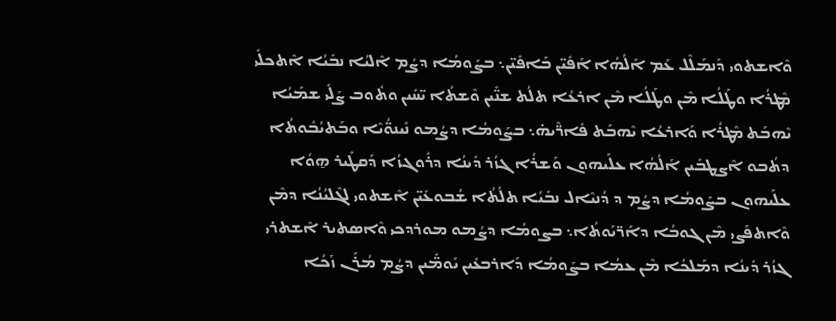ܘܶܐܫܬܘܝ ܕܰܢܡܰܠܶܠ ܥܰܡ ܐܰܠܳܗܳܐ ܐܰܦܺܝ̈ܢ ܒܰܐܦܺܝ̈ܢ܆ ܒܨܰܘܡܳܐ ܕܨܳܡ ܐܶܠܝܳܐ ܢܒܺܝܳܐ ܐܶܬܟܠܺܝ ܡܶܛܪܳܐ ܘܛܰܠܳܐ ܡܶܢ ܘܛܰܠܳܐ ܡܶܢ ܐܪܥܳܐ ܬܠܳܬ ܫܢ̈ܺܝܢ ܘܶܫܬܳܐ ܝ̈ܚܺܝܢ ܘܬܽܘܒ ܨܰܠܺܝ ܫܡܰܝܳܐ ܝܶܗܒܰܬ ܡܶܛܪܳܐ ܘܰܐܪܥܳܐ ܝܶܗܒܰܬ ܦܺܐܪ̈ܶܝܗ̇܆ ܒܨܰܘܡܳܐ ܕܨܳܡܘ ܢܺܝܢܘ̈ܳܝܶܐ ܘܒܰܬܝܳܒܽܘܬܳܐ ܕܬܳܒܘ ܐܶܨܛܒܺܝܢ ܐܰܠܳܗܳܐ ܥܠܰܝܗܘܢ ܘܰܫܪܳܐ ܓܙܳܪ ܕܺܝܢܳܐ ܕܪܽܘܓܙܳܐ ܕܰܩܛܺܝܪ ܗ̱ܘܳܐ ܥܠܰܝܗܘܢ ܒܨܰܘܡܳܐ ܕܨܳܡ ܕ ܕܳܢܝܶܐܠ ܢܒܺܝܳܐ ܬܠܳܬܳܐ ܫܳܒܘܥܺܝ̈ܢ ܐܶܫܬܘܝ ܠܓܶܠܝܳܢܳܐ ܕܡܶܢ ܘܶܐܬܦܰܨܝ ܡܶܢ ܓܘܒܳܐ ܕܐܰܪ̈ܝܰܘܬܳܐ܆ ܒܨܘܡܳܐ ܕܨܳܡܘ ܡܘܪܕܟܝ ܘܶܐܣܬܝܪ ܐܶܫܬܪܝ ܓܙܳܪ ܕܺܝܢܳܐ ܕܡܰܠܟܳܐ ܡܶܢ ܥܡܳܐ ܒܨܰܘܡܳܐ ܕܰܐܪܒܥܺܝܢ ܝܰܘܡ̈ܺܝܢ ܕܨܳܡ ܡܳܪܰܢ ܙܰܟܳܐ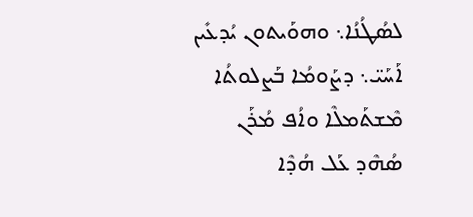ܠܣܳܛܳܢܳܐ܆ ܘܗܘܰܝܬܘܢ ܝܳܕܥܺܝܢ ܐܰܚܰܝ̈܆ ܕܨܰܘܡܳܐ ܒܰܨܠܘܬܳܐ ܡܶܫܬܰܡܠܶܐ ܘܐܳܦ ܡܳܪܰܢ ܣܳܗܶܕ ܥܰܠ ܗܳܕܶܐ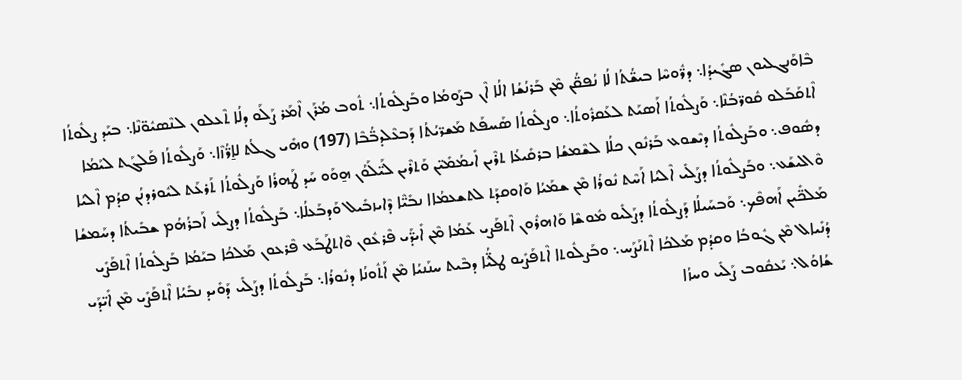ܒܶܐܘܰܢܓܠܝܘܢ ܣܓܺܝܕܳܐ܆ ܕܪ̈ܽܘܚܶܐ ܒܝܫ̈ܳܬܳܐ ܠܳܐ ܢܳܦܩ̈ܳܢ ܡܶܢ ܒܰܪܢܳܫܳܐ ܐܠܳܐ ܐܶܢ ܒܨܰܘܡܳܐ ܘܒܰܨܠܽܘܬܳܐ܆ ܬܽܘܒ ܡܳܪܰܢ ܐܶܡܰܪ ܨܰܠܰܘ ܕܠܳܐ ܬܶܥܠܘܢ ܠܢܶܣܝܽܘ̈ܢܶܐ܆ ܒܝܰܕ ܨܠܽܘܬܳܐ ܐܶܬܩܰܒܰܠܘ ܩܽܘܪ̈ܒܳܢܶܐ܆ ܘܰܨܠܽܘܬܳܐ ܐܰܣܝܰܬ ܠܥܰܩܪܽܘܬܳܐ܆ ܘܨܠܽܘܬܳܐ ܣܰܚܦܰܬ ܡܰܫܪ̈ܝܳܬܳܐ ܕܰܒܥܶܠܕܒ̈ܳܒܶܐ (197) ܘܗܺܝ ܓܠܳܬ ܠܐ̱ܪ̈ܳܙܶܐ܆ ܘܰܨܠܽܘܬܳܐ ܦܰܠܓܰܬ ܠܝܰܡܳܐ ܕܣܽܘܦ܆ ܘܒܰܨܠܽܘܬܳܐ ܕܝܶܫܘܥ ܒܰܪܢܽܘܢ ܟܠܳܐ ܠܫܶܡܫܳܐ ܒܪܩܺܝܥܳܐ ܬܪܶܝܢ ܐܺܝܡܳܡܺܝ̈ܢ ܘܰܬܪܶܝܢ ܠܰܝ̈ܠܰܘܳܢ ܗ̱ܘܰܘ ܚܰܕ ܛܰܗܪܳܐ ܘܰܨܠܽܘܬܳܐ ܬܰܪܥܰܬ ܠܝܽܘܪܕܢܳܢ ܩܕܳܡ ܐܶܠܝܳܐ ܘܶܐܠܝܫܰܥ܆ ܘܒܰܨܠܽܘܬܳܐ ܕܨܰܠܺܝ ܐܶܠܝܳܐ ܐܰܚܶܬ ܢܽܘܪܳܐ ܡܶܢ ܫܡܰܝܳܐ ܘܰܐܘܩܕܰܬ ܠܬܫܥܡܳܐܐ ܢܒܺܝ̈ܶܐ ܕܶܐܝܙܒܺܝܠ ܘܰܕܒܰܥܠܳܐ܆ ܒܰܨܠܽܘܬܳܐ ܕܨܠܺܝ ܐܰܒܪܳܗܳܡ ܫܒܺܝܬܳܐ ܕܚܰܡܫܳܐ ܡܰܠܟ̈ܺܝܢ ܐܰܗܦܶܟ܆ ܘܰܒܚܰܝܠܳܐ ܕܰܨܠܽܘܬܳܐ ܕܨܰܠܺܝܘ ܡܽܘܫܶܐ ܘܰܐܗܪܽܘܢ ܐܶܬܦܰܨܝ ܥܰܡܳܐ ܡܶܢ ܐܺܝܕ̈ܰܝ ܦܶܪܥܽܘܢ ܘܶܐܬܛܰܒܰܥ ܦܶܪܥܘܢ ܡܰܠܟܳܐ ܒܝܰܡܳܐ ܒܰܨܠܽܘܬܳܐ ܐܶܬܦܰܨܺܝ ܕܳܢܺܝܐܠ ܡܶܢ ܓܽܘܒܳܐ ܘܩܕܳܡ ܡܰܠܟܳܐ ܐܶܬܢܰܨܰܚ܆ ܘܒܰܨܠܽܘܬܐ ܐܶܬܦܰܨܺܝܘ ܛܠ̈ܳܝܶܐ ܕܒܶܝܬ ܚܢܰܢܝܳܐ ܡܶܢ ܐܰܬܽܘܢܳܐ ܕܢܽܘܪܳܐ܆ ܒܰܨܠܽܘܬܳܐ ܕܨܰܠܺܝ ܕܰܘܺܝܕ ܢܒܺܝܳܐ ܐܶܬܦܰܨܺܝ ܡܶܢ ܐܺܝ̈ܕܰܝ ܫܳܐܘܳܠ܆ ܝܰܥܩܽܘܒ ܨܰܠܺܝ ܘܚܙܳܐ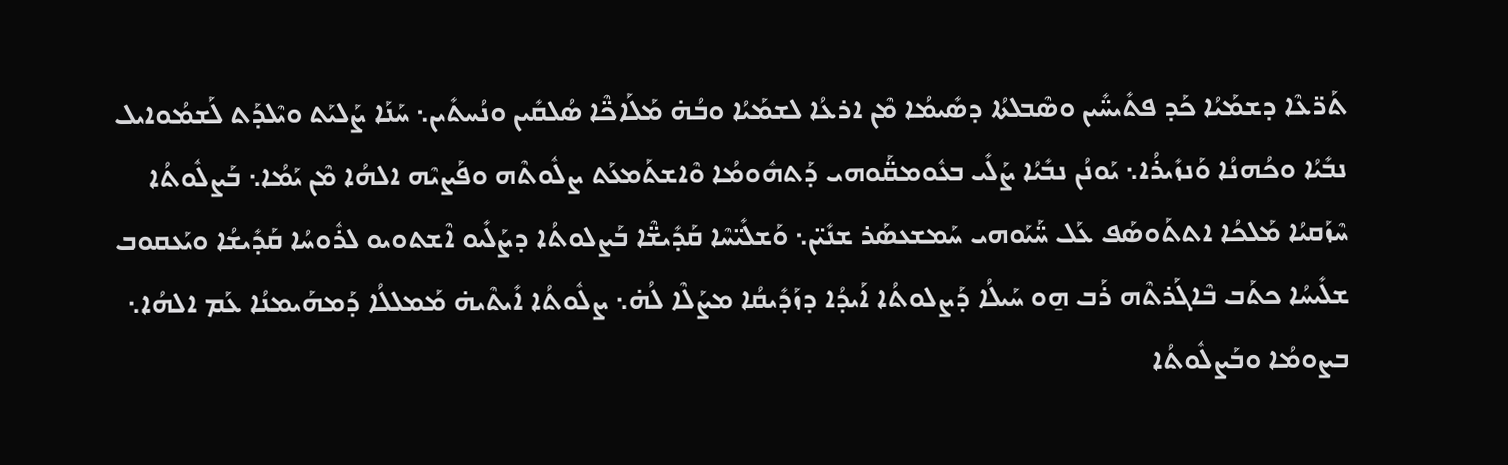ܬܰܪ̈ܥܶܐ ܕܫܡܰܝܳܐ ܟܰܕ ܦܬܺܝܚ̈ܺܝܢ ܘܣܶܒܠܬܳܐ ܕܣܺܝܡܳܐ ܡܶܢ ܐܪܥܳܐ ܠܫܡܰܝܳܐ ܘܒܳܗ̇ ܡܰܠܰܐܟ̈ܶܐ ܣܳܠܩܺܝܢ ܘܢܳܚܬܺܝܢ܆ ܚܰܢܰܐ ܨܰܠܝܰܬ ܘܝܶܠܕܰܬ ܠܰܫܡܳܘܐܝܠ ܢܒܺܝܳܐ ܘܟܳܗܢܳܐ ܘܰܢܙܺܝܪܳܐ܆ ܝܰܘܢܳܢ ܢܒܺܝܳܐ ܨܰܠܺܝ ܒܥܽܘܡܩ̈ܰܘܗܝ ܕܰܬܗܽܘܡܳܐ ܘܶܐܫܬܰܡܥܰܬ ܨܠܽܘܬܶܗ ܘܦܰܨܝܶܗ ܐܠܗܳܐ ܡܶܢ ܝܰܡܳܐ܆ ܒܰܨܠܽܘܬܳܐ ܚܶܙܰܩܝܳܐ ܡܰܠܟܳܐ ܐܬܬܰܘܣܰܦ ܥܰܠ ܚ̈ܰܝܰܘܗܝ ܚܰܡܫܥܣܰܪ ܫܢܺܝ̈ܢ܆ ܘܰܫܠܺܝ̈ܚܶܐ ܩܰܕܺܝܫ̈ܶܐ ܒܰܨܠܘܬܳܐ ܕܨܰܠܺܝܘ ܐܶܫܬܘܝܘ ܠܪܽܘܚܳܐ ܩܰܕܺܝܫܳܐ ܘܝܰܥܩܘܒ ܫܠܺܝܚܳܐ ܟܬܰܒ ܒܶܐܓܰܪܬܶܗ ܪܰܒ ܗ̱ܘ ܚܰܝܠܳܐ ܕܰܨܠܘܬܳܐ ܐܰܝܕܳܐ ܕܙܰܕܺܝܩܳܐ ܡܨܰܠܶܐ ܠܳܗ̇܆ ܨܠܽܘܬܳܐ ܐܺܝܬܶܝܗ̇ ܡܰܡܠܠܳܐ ܕܰܡܗܰܝܡܢܳܐ ܥܰܡ ܐܠܗܳܐ܆ ܒܨܘܡܳܐ ܘܒܰܨܠܽܘܬܳܐ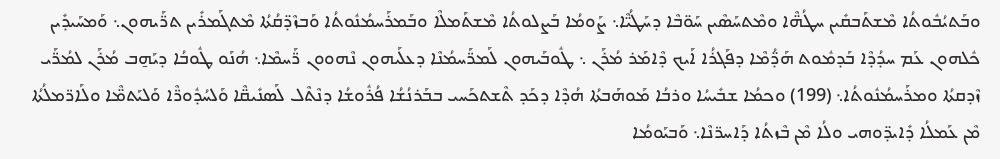ܘܒܰܬܝܳܒܽܘܬܳܐ ܡܶܫܬܰܒܩܺܝܢ ܚܛܳܗ̈ܶܐ ܘܡܶܬܚܰܣܶܝܢ ܚܰܘ̈ܒܶܐ ܕܚܰܛܳܝ̈ܶܐ܆ ܨܰܘܡܳܐ ܒܰܨܠܘܬܳܐ ܡܶܫܬܰܡܠܶܐ ܘܒܰܡܪܰܚܡܳܢܽܘܬܳܐ ܘܰܒܙܶܕ̈ܩܳܬܳܐ ܡܶܬܓܰܡܪܺܝܢ ܬܪ̈ܰܝܗܘܢ܆ ܘܰܡܚܰܝܕܺܝܢ ܟܽܠܗܘܢ ܥܰܡ ܚܕܳܕܶܐ ܒܰܕܡܽܘܬ ܗܰܕ̈ܳܡܶܐ ܕܦܰܓܪܳܐ ܐܰܝܟ ܕܶܐܡܰܪ ܡܳܪܰܢ ܆ ܛܽܘܒܰܝܗܘܢ ܠܰܡܪ̈ܰܚܡܳܢܶܐ ܕܥܠܰܝܗܘܢ ܢܶܗܘܘܢ ܪ̈ܰܚܡܶܐ܆ ܗܳܢܰܘ ܛܽܘܒܳܐ ܕܝܰܗ̱ܒ ܡܳܪܰܢ ܠܡܳܪ̈ܰܝ ܙܶܕܩܬܳܐ ܘܡܪܰܚܡܳܢܽܘܬܳܐ܆ (199) ܘܟܡܳܐ ܫܒܺܝܚܳܐ ܘܪܒܳܐ ܡܰܘܗܰܒܬܳܐ ܗܳܕܶܐ ܕܟܰܕ ܬܶܫܬܟܰܚܝ ܒܒܰܪܢܳܫܳܐ ܦܳܪܽܘܫܳܐ ܕܢܶܬܶܠ ܠܰܣܢܺܝܩ̈ܶܐ ܘܰܠܚܳܕܽܘܪ̈ܶܐ ܘܰܠܝܰܬܡ̈ܶܐ ܘܠܰܐܪ̈ܡܠܳܬܳܐ ܡܶܢ ܥܰܡܠܳܐ ܕܺܐܝܕ̈ܘܗܝ ܘܠܳܐ ܡܶܢ ܒܶܙܬܳܐ ܕܰܐܚܪ̈ܢܶܐ܆ ܘܰܒܝܰܘܡܳܐ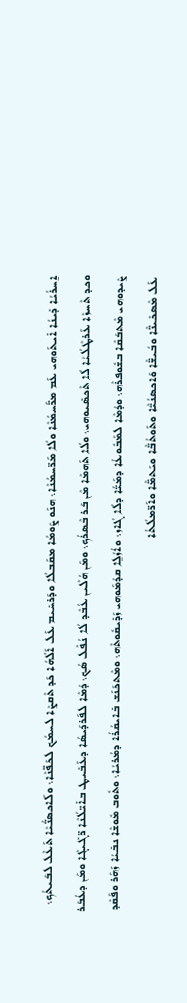ܐ̱ܚܪܳܝܳܐ ܕܺܝܢܳܐ ܐܺܝܬܰܘܗܝ ܥܰܡ ܡܪ̈ܰܚܡܳܢܶܐ ܘܠܳܐ ܡܰܪ̈ܚܡܳܢܶܐ܆ ܗܢܰܘ ܨܰܘܡܳܐ ܡܩܰܒܠܳܐ ܘܕܰܪܚܺܝܡ ܥܰܠ ܐܰܠܳܗܳܐ ܟܰܕ ܬܶܩܨܶܐ ܠܚܡܳܟ ܠܟܰܦ̈ܢܶܐ܆ ܘܠܰܐܟܣܢ̈ܳܝܶܐ ܬܰܥܶܠ ܠܒܰܝܬܳܟ܆ ܘܟܕ ܬܶܚܙܶܐ ܥܰܪܛܶܠܳܝܳܐ ܠܳܐ ܬܶܟܣܺܝܘܗܝ܆ ܘܠܳܐ ܬܰܗܡܶܐ ܡܶܢ ܒܰܪ ܒܶܣܪܳܟ܆ ܘܡܰܢ ܗܳܠܶܝܢ ܥܳܒܶܕ ܠܳܐ ܢܳܦܶܠ ܣܳܟ܆ ܕܳܡܶܐ ܠܦܰܪܕܰܝܣܳܐ ܕܥܰܒܺܝܛ ܒܐܺܝ̈ܠܳܢܶܐ ܪ̈ܓܺܝܓܶܐ ܘܡܰܢ ܕܥܳܒܰܪ ܨܶܝܕܘܗܝ ܡܶܬܒܰܩܶܐ ܒܫܽܘܦܪܶܗ܆ ܘܕܳܡܶܐ ܠܡܰܒܽܘܥܳܐ ܕܡܰܝ̈ܳܐ ܕܠܳܐ ܓܳܐܙ܆ ܘܐܳܙܳܠ̱ܐ ܩܕܳܡܰܘܗܝ ܙܰܕܺܝܩܽܘܬܶܗ܆ ܘܡܶܬܟܰܢܰܫ ܒܺܐܝܩܳܪܳܐ ܕܡܳܪܝܳܐ܆ ܘܬܽܘܒ ܡܽܘܫܶܐ ܢܒܺܝܳܐ ܙܰܗܰܪ ܘܦܰܩܶܕ ܥܰܠ ܡܶܣܟܺܝܢ̈ܶܐ ܘܒܳܝܫ̈ܶܐ ܘܰܐܟܣܢܳܝ̈ܶܐ ܘܬܰܘܬܳܒ̈ܶܐ ܘܝܰܬܡ̈ܶܐ ܘܐܰܪ̈ܡܠܳܬܳܐ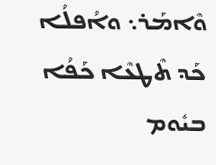ܘܶܐܡܰܪ܆ ܘܐܳܦܠܳܐ ܟܰܕ ܬܶܛܥܶܐ ܟܰܦܳܐ ܒܝܽܘܡ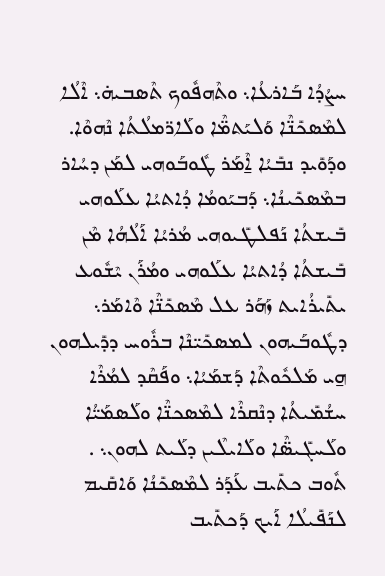ܚܨܳܕܳܐ ܒܰܐܪܥܳܐ܆ ܘܬܶܗܦܽܘܟ ܬܶܣܒܝܗ̇܆ ܐܶܠܳܐ ܠܡܶܣܟܺܢ̈ܶܐ ܘܰܠܝܰܬܡ̈ܶܐ ܘܠܰܐܪ̈ܡܠܳܬܳܐ ܢܶܗܘܶܐ.
ܘܕܰܘܺܝܕ ܢܒܺܝܳܐ ܐ̱ܶܡܰܪ ܛܽܘܒܰܘܗܝ ܠܡܰܢ ܕܚܳܐܪ ܒܡܶܣܟܺܝܢܳܐ܆ ܕܰܒܝܰܘܡܳܐ ܕܳܐܬܝܳܐ ܥܠܰܘܗܝ ܒܺܝܫܬܳܐ ܢܰܦܠܛܺܝܘܗܝ ܡܳܪܝܳܐ ܐܰܠܳܗܳܐ ܡܶܢ ܒܺܝܫܬܳܐ ܕܳܐܬܝܳܐ ܥܠܰܘܗܝ ܘܡܳܪܰܢ ܝܶܫܽܘܥ ܝܬܺܝܪܳܐܝܬ ܙܰܗܰܪ ܥܠ ܡܶܣܟܺܢ̈ܶܐ ܘܶܐܡܰܪ܆ ܕܛܽܘܒܰܝܗܘܢ ܠܡܣܟܺܝ̈ܢܶܐ ܒܪܽܘܚ ܕܕܺܝܠܗܘܢ ܗ̱ܝ ܡܰܠܟܽܘܬܶܐ ܕܰܫܡܰܝܳܐ܆ ܘܦܰܩܶܕ ܠܡܳܪܶܐ ܚܫܳܡܺܝܬܳܐ ܕܢܶܩܪܶܐ ܠܡܶܣܟܢ̈ܶܐ ܘܠܰܣܡܰܝ̈ܳܐ ܘܠܰܚܓܺܝܣ̈ܶܐ ܘܠܰܐܝܠܶܝܢ ܕܠܰܝܬ ܠܗܘܢ܆ .
ܬܽܘܒ ܟܬܺܝܒ ܥܰܕܰܪ ܠܡܶܣܟܺܢܳܐ ܘܰܐܩܺܝܡ ܠܢܰܦܺܝܠܳܐ ܐܰܝܟ ܕܰܟܬܺܝܒ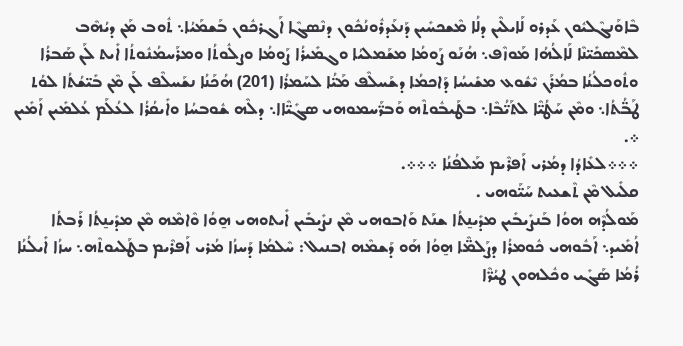ܒܶܐܘܰܢܓܶܠܝܽܘܢ ܥܰܕܪܘ ܠܰܐܝܠܶܝܢ ܕܠܳܐ ܡܶܫܟܚܺܝܢ ܕܰܢܥܰܕܪܽܘܢܳܟܽܘܢ ܕܢܶܣܓܶܐ ܐܰܓܪܟܽܘܢ ܒܰܫܡܰܝܳܐ܆ ܬܽܘܒ ܡܰܢ ܕܝܳܗܶܒ ܠܡܶܣܟܺܝ̈ܢܶܐ ܠܰܐܠܳܗܳܐ ܡܰܘܙܶܦ܆ ܗܳܢܰܘ ܨܰܘܡܳܐ ܡܫܰܡܠܝܳܐ ܘܓܡܺܝܪܳܐ ܨܰܘܡܳܐ ܘܨܠܽܘܬܳܐ ܘܡܪܰܚܡܳܢܽܘܬܳܐ ܐܺܝܬ ܠܰܢ ܣܰܒܪܳܐ ܘܬܽܘܟܠܳܢܳܐ ܒܡܳܪܰܢ ܝܶܫܽܘܥ ܡܫܺܝܚܳܐ ܕܰܐܟܡܳܐ ܕܫܰܚܠܶܦ ܡܰܝ̈ܳܐ ܠܚܰܡܪܳܐ (201) ܗܳܟܰܢܳܐ ܢܫܰܚܠܶܦ ܠܰܢ ܡܶܢ ܒܺܝ̈ܫܳܬܳܐ ܠܘܳܬ ܛܰܒ̈ܳܬܳܐ܆ ܘܡܶܢ ܚܰܛܳܝ̈ܶܐ ܠܬܰܝ̈ܳܒܶܐ܆ ܒܛܰܝܒܽܘܬܶܗ ܘܰܒܪ̈ܰܚܡܘܗܝ ܣܓܺܝ̈ܶܐܐ܆ ܕܠܶܗ ܫܽܘܒܚܳܐ ܘܐܺܝܩܳܪܳܐ ܠܥܳܠܰܡ ܥܳܠܡܺܝܢ ܐܰܡܺܝܢ ܀.
܀܀܀ܠܥܺܐܕܳܐ ܕܡܳܪܝ ܐܰܦܪܶܝܡ ܡܰܠܦܳܢܳܐ ܀܀܀.
ܩܠܺܝܠ ܡܶܢ ܬܶܫܥܝܬ ܚܰܝ̈ܰܘܗܝ .
ܡܰܘܠܳܕܶܗ ܗܘܳܐ ܒܰܢܨܺܝܒܺܝܢ ܡܕܺܝܢ̱ܬܳܐ ܫܢܰܬ ܘܰܐܒܘܗܝ ܡܶܢ ܢܨܺܝܒܺܝܢ ܐܺܝܬܘܗܝ ܗ̱ܘܳܐ ܘܶܐܡܶܗ ܡܶܢ ܡܕܺܝܢ̱ܬܳܐ ܪܰܒܬܳܐ ܐܳܡܺܝܕ܆ ܐܰܒܽܘܗܝ ܟܽܘܡܪܳܐ ܕܨܰܠܡ̈ܶܐ ܗ̱ܘܳܐ ܗܰܘ ܕܰܫܡܶܗ ܐܒܢܝܠ : ܚܶܠܡܳܐ ܕܰܚܙܳܐ ܡܳܪܝ ܐܰܦܪܶܝܡ ܒܛܰܠܝܘܬܶܗ܆ ܚܙܳܐ ܐܺܝܠܳܢܳܐ ܪܳܡܳܐ ܣܰܓܺܝ ܘܟܽܠܗܘܢ ܛܝܳܪ̈ܶܐ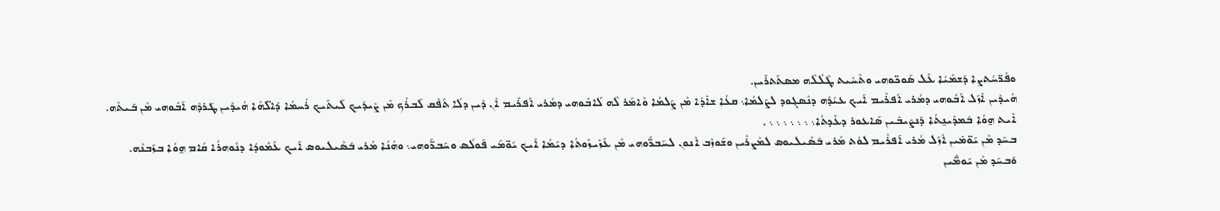ܘܦܳܪ̈ܚܳܬܨܐ ܕܰܫܡܰܝܳܐ ܥܰܠ ܣܰܘܟ̈ܘܗܝ ܘܬܶܚܶܝܬ ܛܶܠܳܠܶܗ ܡܣܬܰܬܪܺܝܢ.
ܗܳܝܕܶܝܢ ܐܶܙܰܠ ܐܰܒܽܘܗܝ ܕܡܳܪܝ ܐܰܦܪܶܝܡ ܐܰܝܟ ܥܝܳܕܶܗ ܕܢܶܣܓܘܕ ܠܨܰܠܡܳܐ܆ ܩܥܳܐ ܫܐܺܕܳܐ ܡܶܢ ܨܰܠܡܳܐ ܘܶܐܡܰܪ ܠܶܗ ܠܰܐܒܽܘܗܝ ܕܡܳܪܝ ܐܰܦܪܺܝܡ ܐܶܢ ܕܶܝܢ ܕܠܳܐ ܬܰܦܶܩ ܠܰܒܪܳܟ ܡܶܢ ܨܶܝܕܰܝܟ ܠܰܝܬܰܝܟ ܪܳܚܡܳܐ ܕܰܐܠ̈ܗܶܐ ܗܳܝܕܶܝܢ ܛܰܪܕܶܗ ܐܰܒܽܘܗܝ ܡܶܢ ܒܰܝܬܶܗ.
ܐܺܝܬ ܗ̱ܘܳܐ ܒܰܡܕܺܝܢ̱ܬܳܐ ܕܰܢܨܺܝܒܺܝܢ ܣܰܐܥܘܪ ܕܥܺܕܬܳܐ܆ ܆ ܆ ܆ ܆ ܆ ܆ .
ܒܚܰܕ ܡܶܢ ܝܰܘ̈ܡܺܝܢ ܐܶܙܰܠ ܡܳܪܝ ܐܰܦܪܶܝܡ ܠܘܳܬ ܡܳܪܝ ܒܰܣܶܝܠܝܘܣ ܠܡܶܨܪܶܝܢ ܘܫܰܘܙܶܒ ܐܶܢܘܢ ܠܚܰܒܪ̈ܰܘܗܝ ܡܶܢ ܥܰܙܺܝܙܽܘܬܳܐ ܕܝܰܡܳܐ ܐܰܝܟ ܝܰܘ̈ܡܰܝ ܦܰܘܠܳܣ ܘܚܰܒܪ̈ܰܘܗܝ܆ ܘܗܳܢܳܐ ܡܳܪܝ ܒܰܣܶܝܠܝܘܣ ܐܰܝܟ ܥܰܡܽܘܕܳܐ ܕܢܽܘܗܪܳܐ ܩܳܐܡ ܗ̱ܘܳܐ ܒܙܰܒܢܶܗ.
ܘܰܒܚܰܕ ܡܶܢ ܝܰܘܡ̈ܺܝܢ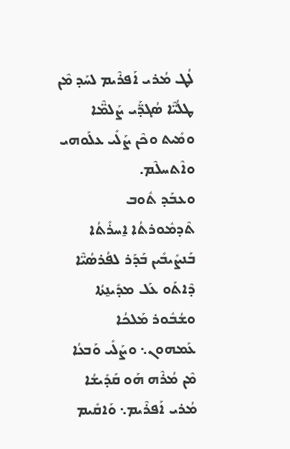ܠܳܛ ܡܳܪܝ ܐܰܦܪܶܝܡ ܠܚܰܕ ܡܶܢ ܛܠܳܝ̈ܶܐ ܣܳܓܕ̈ܰܝ ܨܰܠܡ̈ܶܐ ܘܡܺܝܬ ܘܟܶܢ ܨܰܠܺܝ ܥܠܰܘܗܝ ܘܐܶܬܚܠܶܡ.
ܘܥܒܰܕ ܬܽܘܒ ܬܶܕܡܽܘܪܬܳܐ ܐ̱ܚܪܺܬܳܐ ܒܰܢܨܺܝܒܺܝܢ ܒܰܕܰܪ ܠܦܳܪܣܳܝ̈ܶܐ ܕܶܐܬܰܘ ܥܰܠ ܡܕܺܝܢ̱ܬܳܐ ܘܫܳܒܽܘܪ ܡܰܠܟܳܐ ܥܰܡܗܘܢ܆ ܘܨܰܠܺܝ ܘܰܒܥܳܐ ܡܶܢ ܡܳܪܶܗ ܗܰܘ ܩܰܕܺܝܫܳܐ ܡܳܪܝ ܐܰܦܪܶܝܡ܆ ܘܰܐܩܺܝܡ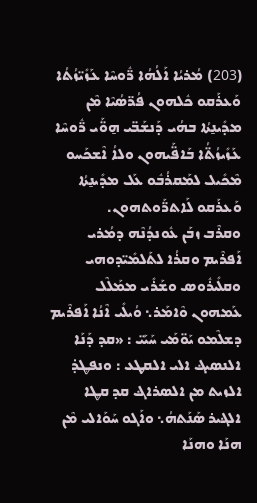(203) ܡܳܪܝܳܐ ܐܰܠܳܗܳܐ ܪ̈ܽܘܚܶܐ ܥܰܙܺܝ̈ܙܳܬܳܐ ܘܰܥܪܰܩܘ ܟܽܠܗܘܢ ܦܳܪ̈ܣܳܝܶܐ ܡܶܢ ܡܕܺܝܢ̱ܬܳܐ ܒܗܳܝ ܕܰܢܫܰܒ̈ܝ ܗ̱ܘ̈ܰܝ ܪ̈ܽܘܚܶܐ ܥܰܙܺܝܙܳܬ̈ܳܐ ܒܰܐܦ̈ܰܝܗܘܢ ܘܠܐܳ ܐܶܫܟܰܚܘ ܡܶܟܺܝܠ ܠܡܰܩܪܳܒܽܘ ܥܰܠ ܡܕܺܝܢ̱ܬܳܐ ܘܰܥܪܰܩܘ ܠܰܐܬܪ̈ܰܘܬܗܘܢ.
ܘܩܪܶܒ ܙܒܰܢ ܥܽܘܢܕܳܢܶܗ ܕܡܳܪܝ ܐܰܦܪܶܝܡ ܘܩܪܳܐ ܠܬܰܠܡܺܝ̈ܕܘܗܝ ܘܩܠܺܝܪܽܘܣ ܘܫܰܪܺܝ ܡܡܰܠܶܠ ܥܰܡܗܘܢ ܘܶܐܡܰܪ܆ ܘܳܝܠܺܝ ܐܶܢܳܐ ܐܰܦܪܶܝܡ ܕܫܠܶܡܘ ܝܰܘ̈ܡܰܝ ܚܰܝܰܝ̈ : «ܩܕ ܕܰܢܰܐ ܐܠܢܣܝܔ ܐܠܝ ܐܠܩܛܥ : ܘܢܦܜܕ̇ ܐܠܙܝܬ ܡܢ ܐܠܣܪܐܔ ܩܕ ܩܜܐ ܐܠܔܝܪ ܣܰܢܰܬܗܳ܆ ܘܐܰܓܘ ܚܰܘܰܐܠܝ ܡܶܢ ܗܢܰܐ ܘܗܢܰܐ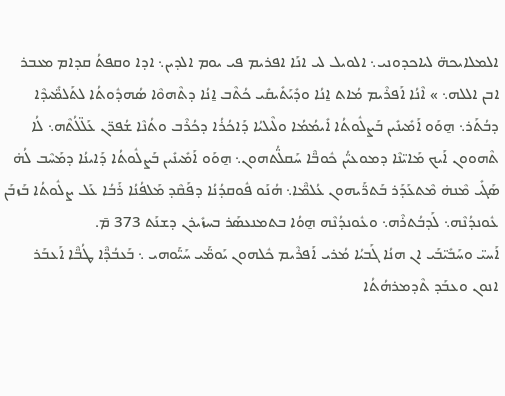ܐܠܡܠܐܝܟܗ̈ ܠܝܐܟܕܘܢܝ܆ ܐܠܘܝܠ ܠܝ ܐܢܰܐ ܐܦܪܝܡ ܦܝ ܝܘܡ ܐܠܕܝܢ܆ ܐܕܐ ܘܩܦܬܳ ܩܕܐܡ ܡܥܒܪ ܐܒܢ ܐܠܠܗ܆ » ܐܶܢܳܐ ܐܰܦܪܶܝܡ ܡܳܐܬ ܐ̱ܢܳܐ ܘܕܺܝܰܬܺܝܩܺܝ ܟܳܬܶܒ ܐ̱ܢܳܐ ܕܬܶܗܘܶܐ ܣܳܗܕܽܘܬܳܐ ܠܬܰܠܡ̈ܺܝܕܶܐ ܕܒܳܬܰܪ܆ ܗ̱ܘܰܘ ܐܰܡܺܝܢܺܝܢ ܒܰܨܠܽܘܬܳܐ ܐܺܝܡܳܡܳܐ ܘܠܶܝܠܝܳܐ ܕܰܐܟܳܪܳܐ ܕܟܳܪܶܒ ܘܬܳܢܶܐ ܫܳܦܪ̈ܢ ܥܰܠ̈ܠܳܬܶܗ܆ ܠܳܐ ܬܶܗܘܘܢ ܐܰܝܟ ܡܰܐܝ̈ܢܶܐ ܕܡܘܥܝ̈ܳܢ ܟܽܘܒ̈ܶܐ ܚܰܩܠ̈ܳܬܗܘܢ܆ ܗ̱ܘܰܘ ܐܰܡܺܝܢܺܝܢ ܒܰܨܠܽܘܬܳܐ ܕܰܐܝܢܳܐ ܕܡܰܚܶܒ ܠܳܗ̇ ܣܰܓܺܝ ܡܶܢܗ̇ ܡܶܬܥܰܕܰܪ ܒܰܬܪ̈ܰܝܗܘܢ ܥܳܠܡ̈ܶܐ܆ ܗܳܢܰܘ ܦܽܘܩܕܳܢܳܐ ܕܦܰܩܶܕ ܡܰܠܦܳܢܳܐ ܪܰܒܳܐ ܥܰܠ ܨܠܽܘܬܳܐ ܒܰܙܒܰܢ ܥܽܘܢܕܳܢܶܗ܆ ܠܰܕܒܳܬܪܶܗ܆ ܘܥܽܘܢܕܳܢܶܗ ܗ̱ܘܳܐ ܒܬܡܢܥܣܰܪ ܒܚܙܺܝܪܢ ܕܫܢܰܬ 373 ܡ̄.
ܐܰܚܝ̈ ܘܚܰܒܺܝ̈ܒܰܝ ܐܢ ܗܢܳܐ ܓܰܒܝܳܐ ܡܳܪܝ ܐܰܦܪܶܝܡ ܟܽܠܗܘܢ ܝܰܘܡ̈ܰܝ ܚܰܝ̈ܰܘܗܝ ܆ ܒܰܥܒܳܕ̈ܶܐ ܛܳܒ̈ܶܐ ܐܰܥܒܰܪ ܐܢܘܢ ܘܥܒܰܕ ܬܶܕܡܪܗܳܬܳܐ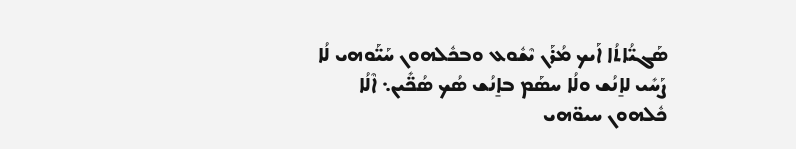ܣܰܓܝ̈ܳܐܬܳܐ ܐܰܝܟ ܡܳܪܰܢ ܝܶܫܽܘܥ ܘܒܟܽܠܗܘܢ ܚܰܝ̈ܰܘܗܝ ܠܳܐ ܨܰܚܺܝ ܠܐ̱ܢܳܫ ܘܠܳܐ ܚܣܰܡ ܒܐ̱ܢܳܫ ܣܳܟ ܣܳܟ̈ܺܝܢ܆ ܐܶܠܳܐ ܟܽܠܗܘܢ ܚܝܘ̈ܗܝ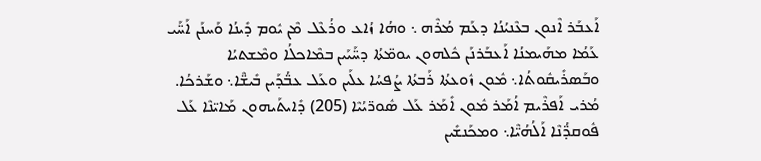ܐܰܥܒܰܪ ܐܶܢܘܢ ܒܥܶܢܝܳܢܳܐ ܕܥܰܡ ܡܳܪܶܗ ܆ ܘܗܳܐ ܙܳܐܥ ܘܪܳܥܶܠ ܡܶܢ ܝܽܘܡ ܕܺܝܢܳܐ ܘܰܚܢܰܢ ܐܰܚ̈ܰܝ ܥܰܡܳܐ ܡܗܰܝܡܢܳܐ ܐܰܥܒܰܪܢܰܢ ܟܽܠܗܘܢ ܝܘܡ̈ܬܳܐ ܕܚ̈ܰܝܰܝܢ ܒܡܶܐܟܠܳܐ ܘܡܶܫܬܝܳܐ ܘܒܰܣܪܺܝܩܽܘܬܳܐ܆ ܡܽܘܢ ܙܽܘܥܬܳܐ ܪܰܒܬܳܐ ܨܳܦܚܳܐ ܥܠܰܝܢ ܘܥܰܠ ܥܒ̈ܳܕܰܝܢ ܒܺܝܫ̈ܶܐ܆ ܘܫܰܪܟܳܐ.
ܡܳܪܝ ܐܰܦܪܶܝܡ ܐܳܡܰܪ ܡܽܘܢ ܐܺܡܰܪ ܥܰܠ ܣܽܘܪ̈ܝܳܝܶܐ (205) ܕܺܐܝܬܰܝܗܘܢ ܡܰܐܝ̈ܢܶܐ ܥܰܠ ܦܽܘܩܕ̈ܳܢܶܐ ܐܰܠܳܗܳܝ̈ܶܐ܆ ܘܡܟܰܢܫܺܝܢ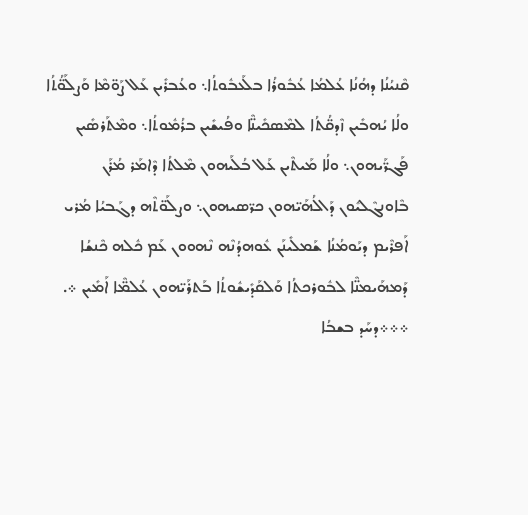ܩܶܢܝܳܢܳܐ ܕܗܳܢܳܐ ܥܳܠܡܳܐ ܥܳܒܽܘܪܳܐ ܒܠܰܥܒܽܘܬܳܐ܆ ܘܥܳܒܪܺܝܢ ܥܰܠ ܨܰܘ̈ܡܶܐ ܘܰܨܠܰܘ̈ܳܬܳܐ ܘܠܳܐ ܝܳܗܒܺܝܢ ܙܶܕܩ̈ܳܬܳܐ ܠܡܶܣܟܺܝܢ̈ܶܐ ܘܦܳܝܫܺܝܢ ܒܪܳܡܽܘܬܳܐ܆ ܘܡܶܬܰܪܣܺܝܢ ܦܰܓܪ̈ܰܝܗܘܢ܆ ܘܠܳܐ ܡܰܝܬܶܝܢ ܥܰܠ ܒܳܠܰܝܗܘܢ ܡܶܠܬܳܐ ܕܶܐܡܰܪ ܡܳܪܰܢ ܒܶܐܘܢܓܶܠܝܽܘܢ ܕܰܐܠܳܗܰܝ̈ܗܘܢ ܟܪ̈ܣܝܗܘܢ܆ ܘܨܠܰܘ̈ܬܶܗ ܕܓܰܒܝܳܐ ܡܳܪܝ ܐܰܦܪܶܝܡ ܕܝܰܘܡܳܢܳܐ ܫܰܡܠܺܝܢܰܢ ܥܽܘܗܕܳܢܶܗ ܢܶܗܘܘܢ ܥܰܡ ܟܽܠܗ ܟܶܢܫܳܐ ܕܰܡܗܰܝܡܢ̈ܶܐ ܠܒܽܘܪܟܬܳܐ ܘܰܠܩܰܕܺܝܫܽܘܬܳܐ ܒܰܬܪܰܝ̈ܗܘܢ ܥܳܠܡ̈ܶܐ ܐܰܡܺܝܢ ܀.
܀܀܀ܕܚܰܕ ܒܫܒܳܐ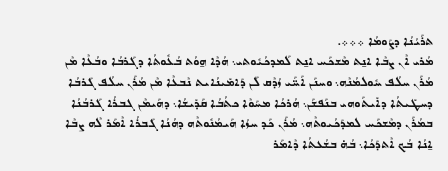ܬܪܰܝܳܢܳܐ ܕܨܰܘܡܳܐ ܀܀܀.
ܡܳܪܝ ܐܶܢ ܨܒܶܐ ܐܢ̱ܬ ܡܶܫܟܰܚ ܐܢ̱ܬ ܠܰܡܕܟܳܝܽܘܬܝ܆ ܗܳܕܶܐ ܗ̱ܘܳܬ ܒܳܥܽܘܬܳܐ ܕܓܰܪܒܳܐ ܘܒܳܥܶܐ ܡܶܢ ܡܳܪܰܢ ܚܠܳܦ ܚܽܘܠܡܳܢܶܗ܆ ܘܚܢܰܢ ܐܰܚ̈ܰܝ ܙܳܕܶܩ ܠܰܢ ܕܰܐܡܺܝܢܳܐܝܬ ܢܶܒܥܶܐ ܡܶܢ ܡܳܪܰܢ ܚܠܳܦ ܓܰܪܒܳܐ ܕܚܛܺܝܬܳܐ ܕܐܺܝܬܰܘܗܝ ܒܢܰܦܫܰܢ܆ ܗܳܪܟܳܐ ܡܚܰܘܶܐ ܟܬܳܒܳܐ ܩܰܕܺܝܫܳܐ܆ ܕܗܰܝܡܶܢ ܓܒܪܳܐ ܓܰܪܒܳܢܳܐ ܒܡܳܪܰܢ ܕܡܶܫܟܰܚ ܠܡܕܰܟܳܝܘܬܶܗ܆ ܡܳܪܰܢ ܟܰܕ ܚܙܳܐ ܗܰܝܡܳܢܽܘܬܶܗ ܕܗܳܢܳܐ ܓܰܒܪܳܐ ܐܶܡܰܪ ܠܶܗ ܨܒܶܐ ܐ̱ܢܳܐ ܒܳܟ ܐܶܬܕܰܟܳܐ܆ ܒܳܗ̇ ܒܫܳܥܬܳܐ ܕܶܐܡܰܪ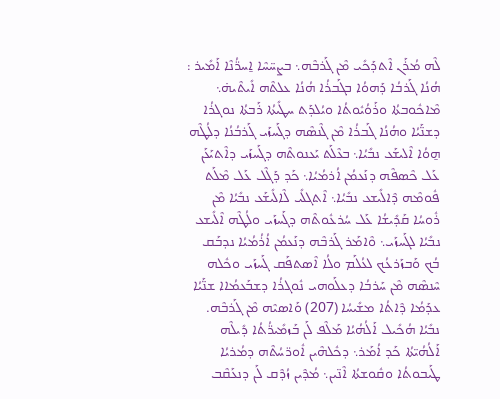ܠܶܗ ܡܳܪܰܢ ܐܶܬܕܰܟܺܝ ܡܶܢ ܓܰܪܒܶܗ܆ ܒܨܚ̈ܚܶܐ ܐ̱ܚܪ̈ܳܢܶܐ ܐܰܡܺܝܪ : ܗܳܢܳܐ ܓܰܪܒܳܐ ܕܰܗܘܳܐ ܒܓܰܒܪܳܐ ܗܳܢܳܐ ܥܠܬܶܗ ܐܺܝܬܶܝܗ̇܆ ܡܶܐܟܽܘܒܬܳܐ ܘܪܰܘܳܝܽܘܬܳܐ ܘܝܳܠܕܰܬ ܚܛܺܝܬܳܐ ܪܰܒܬܳܐ ܢܘܓܪܳܐ ܕܫܢ̈ܰܝܳܐ ܘܗܳܢܳܐ ܓܰܒܪܳܐ ܡܶܢ ܓܶܢܣܶܗ ܕܓܰܚܙܰܝ ܓܰܪܒܳܢܳܐ ܕܠܳܛܶܗ ܗ̱ܘܳܐ ܐܶܠܝܫܰܥ ܢܒܺܝܳܐ܆ ܒܥܶܠܰܬ ܝܰܥܢܘܬܶܗ ܕܓܰܚܙܰܝ ܕܐܶܬܝܰܥܰܢ ܥܰܠ ܟܶܣܦܶܗ ܕܢܰܥܡܳܢ ܐܳܪܡܳܝܳܐ܆ ܟܰܕ ܕܰܓܶܠ ܥܰܠ ܡܶܠܰܬ ܦܽܘܡܶܗ ܕܶܐܠܺܝܫܥ ܢܒܺܝܳܐ܆ ܐܶܬܓܠܺܝ ܠܶܐܠܺܝܫܰܥ ܢܒܺܝܳܐ ܡܶܢ ܪܽܘܚܳܐ ܩܰܕܺܝܫܳܐ ܥܰܠ ܚܳܪܥܽܘܬܶܗ ܕܓܰܚܙܰܝ ܘܠܳܛܶܗ ܐܶܠܺܝܫܥ ܢܒܺܝܳܐ ܠܓܰܚܙܰܝ܆ ܘܶܐܡܰܪ ܓܰܪܒܶܗ ܕܢܰܥܡܳܢ ܐܳܪܳܡܳܝܳܐ ܢܕܒܰܩ ܒܳܟ ܘܰܒܙܰܪܥܳܟ ܠܥܳܠܰܡ ܘܠܳܐ ܐܶܣܬܦܰܩ ܓܰܚܙܰܝ ܘܟܽܠܗ ܚܶܢܣܶܗ ܡܶܢ ܚܰܪܒܳܐ ܕܥܠܰܘܗܝ ܢܽܘܓܪܳܐ ܕܫܒܰܥܡܳܐܐ ܫܢ̈ܰܝܳܐ ܥܕܰܡܳܐ ܕܶܐܬܳܐ ܡܫܺܝܚܳܐ (207) ܘܰܐܣܝܶܗ ܡܶܢ ܓܰܪܒܶܗ.
ܢܒܺܝܳܐ ܗܳܟܺܝܠ ܐܰܠܳܗܳܝܳܐ ܡܰܠܶܦ ܠܰܢ ܒܰܙܡܺܝܪ̈ܳܬܳܐ ܕܺܝܠܶܗ ܐܰܠܳܗܳܝ̈ܬܳܐ ܟܰܕ ܐܳܡܰܪ܆ ܕܟܽܠܗܶܝܢ ܐܽܘܪ̈ܚܳܬܶܗ ܕܡܳܪܝܳܐ ܛܰܝܒܘܬܳܐ ܘܩܽܘܫܬܳܐ ܐܶܢ̈ܝܢ܆ ܡܳܕܶܝܢ ܙܳܕܶܩ ܠܰܢ ܕܢܥܰܩܶܒ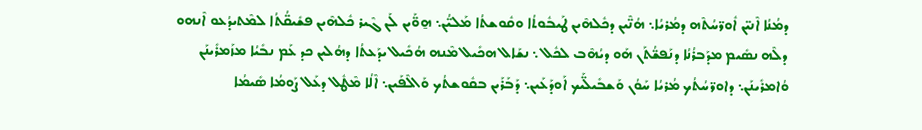ܕܡܳܢܳܐ ܐܶܢܝ̈ܢ ܐܽܘܪ̈ܚܳܬܶܗ ܕܡܳܪܝܳܐ܆ ܗܳܢ̈ܶܝܢ ܕܟܽܠܗܶܝܢ ܛܰܝܒܽܘܬܳܐ ܘܩܽܘܫܬܳܐ ܡܰܠܝ̈ܳܢ܆ ܗ̱ܘ̈ܰܝܢ ܠܰܢ ܓܶܝܪ ܟܽܠܗܶܝܢ ܦܫܺܝܩ̈ܳܬܳܐ ܠܡܶܬܝܕܳܥܘ ܐܶܢܗܘ ܕܠܶܗ ܢܣܺܝܡ ܡܕܰܒܪܳܢܳܐ ܕܢܰܦܫ̈ܳܬܰܢ ܗܰܘ ܕܝܳܗܶܒ ܠܟܽܠ ܆ ܢܫܰܐܠ ܗܟܺܝܠ ܡܶܢܗ ܗܳܟܺܝܠ ܝܕܰܥܬܳܐ ܕܗܳܠܝܢ ܟܕ ܥܰܡ ܢܒܺܝܳܐ ܡܙܰܡܪܺܝܢܰܢ ܘܳܐܡܪܺܝܢܰܢ܆ ܕܐܘܪ̈ܚܳܬܳܟ ܡܳܪܝܳܐ ܚܰܘܳܢ ܘܰܫܒܺܝܠ̈ܰܝܟ ܐܰܘܕܰܥܰܝܢ܆ ܕܰܒܰܪܰܝܢ ܒܩܽܘܫܬܳܟ ܘܰܐܠܶܦܰܝܢ܆ ܐܶܠܳܐ ܡܶܛܽܠ ܕܥܰܠ ܨܰܘܡܳܐ ܣܺܝܡܳܐ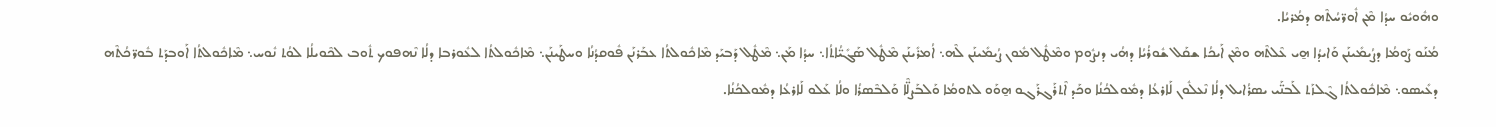ܘܗܽܘܝܽܘ ܚܕܳܐ ܡܶܢ ܐܽܘܪ̈ܚܳܬܶܗ ܕܡܳܪܝܳܐ.
ܡܳܢܰܘ ܨܰܘܡܳܐ ܕܨܳܝܡܺܝܢܰܢ ܘܰܐܝܕܳܐ ܗ̱ܝ ܥܶܠܬܶܗ ܘܡܶܢ ܐܰܝܟܳܐ ܫܩܰܠ ܫܽܘܪܳܝܳܐ ܕܗܳܝ ܕܢܨܽܘܡ ܘܡܶܛܽܠ ܡܽܘܢ ܨܳܝܡܺܝܢܰܢ ܠܶܗ܆ ܐܳܡܪܺܝܢܰܢ ܡܶܛܽܠ ܣܰܓܺܝ̈ܳܐܬܳܐ܆ ܚܕܳܐ ܡܰܢ܆ ܡܶܛܽܠ ܕܰܒܝܰܕ ܡܶܐܟܽܘܠܬܳܐ ܥܒܰܪܢܰܢ ܦܽܘܩܕܳܢܳܐ ܘܚܛܰܝܢܰܢ܆ ܡܶܐܟܽܘܠܬܳܐ ܠܥܽܘܪܒܐ ܕܠܳܐ ܢܶܗܦܘܟ ܬܽܘܒ ܠܟܶܘܝܠܳܐ ܠܘܳܬ ܢܽܘܚ܆ ܡܶܐܟܽܘܠܬܳܐ ܐܰܘܒܕܰܬ ܒܽܘܪ̈ܟܳܬܶܗ ܕܥܺܝܣܘ܆ ܡܶܐܟܽܘܠܬܳܐ ܓܶܠܙܰܬ ܠܰܒܢ̈ܰܝ ܝܣܪܳܐܝܠ ܕܠܳܐ ܢܶܥܠܽܘܢ ܠܰܐܪܥܳܐ ܕܡܽܘܠܟܳܢܳܐ ܘܟܰܕ ܐܶܬܪܰܓܪܰܓܘ ܗ̱ܘܰܘ ܠܬܘܡܳܐ ܘܰܠܒܰܨܠ̈ܶܐ ܘܰܠܒܶܣܪܳܐ ܘܠܳܐ ܥܰܠܘ ܠܰܐܪܥܳܐ ܕܡܽܘܠܟܳܢܳܐ.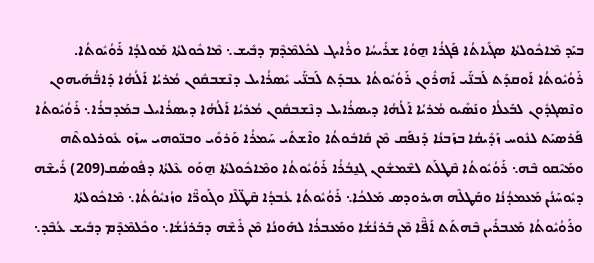ܒܝܰܕ ܡܶܐܟܽܘܠܬܳܐ ܣܓܺܝܐܬܳܐ ܦܰܓܪܳܐ ܗ̱ܘܳܐ ܫܪܺܝܚܳܐ ܘܪܳܐܝܓ ܠܟܽܠܡܶܕܶܡ ܕܒܺܝܫ܆ ܡܶܐܟܽܘܠܬܳܐ ܡܰܘܠܕܳܐ ܪܰܘܳܝܽܘܬܳܐ.
ܪܰܘܳܝܽܘܬܳܐ ܐܰܘܩܕܰܬ ܠܰܒܢ̈ܰܝ ܐܰܗܪܽܘܢ ܪܰܘܳܝܽܘܬܳܐ ܥܒܕܰܬ ܠܰܒܢ̈ܰܝ ܝܺܣܪܳܐܝܠ ܕܢܶܫܒܩܽܘܢ ܡܳܪܝܳܐ ܐܰܠܳܗܳܐ ܕܰܐܒ̈ܳܗܰܝܗܘܢ ܘܢܶܣܓܕܽܘܢ ܠܒܰܥܠܳܐ ܘܢܰܣܺܝܘ ܡܳܪܝܳܐ ܐܰܠܳܗܳܐ ܕܝܣܪܳܐܝܠ ܕܢܶܫܒܩܽܘܢ ܡܳܪܝܳܐ ܐܰܠܳܗܳܐ ܕܝܣܪܳܐܝܠ ܒܡܰܕܒܪܳܐ܆ ܪܰܘܳܝܽܘܬܳܐ ܦܰܪܣܝܰܬ ܠܢܽܘܚ ܙܰܕܺܝܩܳܐ ܒܙܰܒܢܳܐ ܕܰܢܦܰܩ ܡܶܢ ܩܺܐܒܽܘܬܳܐ ܘܐܶܫܬܺܝ ܚܰܡܪܳܐ ܘܰܪܘܺܝ ܘܒܢ̈ܘܗܝ ܚܙܰܘ ܥܽܘܪܠܘܬܶܗ ܘܡܰܝܶܩܘ ܒܶܗ܆ ܪܰܘܳܝܽܘܬܳܐ ܩܶܛܠܰܬ ܠܫܶܡܫܽܘܢ ܓܢ̱ܒܳܪܳܐ ܪܰܘܳܝܽܘܬܳܐ ܘܡܶܐܟܽܘܠܬܳܐ ܗ̱ܘܰܘ ܥܶܠܬܳܐ ܕܦܽܘܣܳܩ(209) ܪܺܝܫܶܗ ܕܝܽܘܚܰܢܳܢ ܡܰܥܡܕܳܢܳܐ ܘܩܰܛܠܶܗ ܗܝܪܘܕܣ ܡܰܠܟܳܐ܆ ܪܰܘܳܝܽܘܬܳܐ ܥܳܒܕܳܐ ܩܶܛ̈ܠܶܐ ܘܓܰܘܪ̈ܶܐ ܘܙܳܢܝܽܘܳܬܳܐ܆ ܡܶܐܟܽܘܠܬܳܐ ܘܪܰܘܳܝܽܘܬܳܐ ܡܰܥܒܪܺܝܢ ܒܶܗܬܰܬ ܐܰܦ̈ܶܐ ܡܶܢ ܒܰܪܢܳܫܳܐ ܘܡܰܥܒܪܳܐ ܠܗܰܘܢܳܐ ܡܶܢ ܪܺܫܶܗ ܕܒܰܪܢܳܫܳܐ܆ ܘܟܽܠܡܶܕܶܡ ܕܒܺܝܫ ܥܳܒܶܕ܆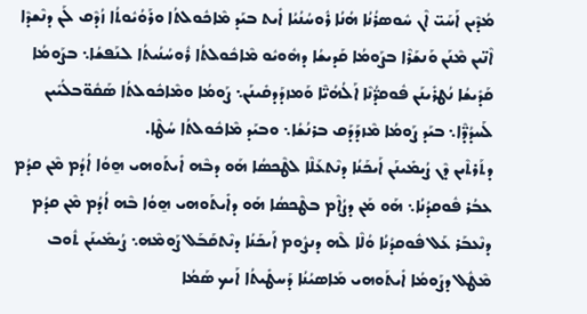ܡܳܕܶܝܢ ܐܰܚܰܝ̈ ܐܶܢ ܚܽܘܣܪܳܢܳܐ ܗܳܢܳܐ ܪܽܘܚܳܢܳܝܳܐ ܐܺܝܬ ܒܝܰܕ ܡܶܐܟܽܘܠܬܳܐ ܘܪܰܘܳܝܽܘܬܳܐ ܙܳܕܶܩ ܠܰܢ ܕܢܶܫܕܶܐ ܐܶܢ̈ܝܢ ܡܶܢܰܢ ܘܰܢܫܰܪܶܐ ܒܨܰܘܡܳܐ ܩܰܕܝܫܳܐ ܕܗܽܘܝܽܘ ܡܶܐܟܽܘܠܬܳܐ ܪܽܘܚܳܢܳܝܬܳܐ ܠܢܰܦܫܳܐ܆ ܒܨܰܘܡܳܐ ܩܰܕܺܝܫܳܐ ܢܳܛܪܺܝܢܰܢ ܦܽܘܩܕ̈ܳܢܶܐ ܐܰܠܳܗܳܝ̈ܶܐ ܘܰܡܙܕܰܕܩܺܝܢܰܢ܆ ܨܰܘܡܳܐ ܘܡܶܐܟܽܘܠܬܳܐ ܣܰܩܽܘ̈ܒܠܳܝܺܝܢ ܠܰܚܕܳܕ̈ܶܐ܆ ܒܝܰܕ ܨܰܘܡܳܐ ܡܶܙܕܰܕܰܩ ܒܪܢܳܫܳܐ܆ ܘܒܝܰܕ ܡܶܐܟܽܘܠܬܳܐ ܚܳܛܶܐ.
ܕܬܰܪܬܶܝܢ ܕܶܢ ܨܳܝܡܺܝܢܰܢ ܐܰܝܟܰܢܳܐ ܕܢܶܬܥܰܠܶܐ ܠܛܶܟܣܳܐ ܗܰܘ ܕܒܶܗ ܐܺܝܬܰܘܗܝ ܗ̱ܘܳܐ ܐܳܕܳܡ ܡܶܢ ܩܕܳܡ ܥܒܳܪ ܦܽܘܩܕܳܢܳܐ܆ ܗܰܘ ܡܰܢ ܕܨܳܐܶܡ ܒܛܶܟܣܳܐ ܗܰܘ ܕܐܺܝܬܰܘܗܝ ܗ̱ܘܳܐ ܒܶܗ ܐܳܕܳܡ ܡܶܢ ܩܕܳܡ ܕܢܶܥܒܰܪ ܥܰܠ ܦܽܘܩܕܳܢܳܐ ܘܳܠܶܐ ܠܶܗ ܕܢܨܽܘܡ ܐܰܝܟܰܢܳܐ ܕܢܶܬܩܰܒܰܠ ܨܰܘܡܶܗ܆ ܨܳܝܡܺܝܢܰܢ ܬܽܘܒ ܡܶܛܽܠ ܕܨܰܘܡܳܐ ܐܺܝܬܰܘܗܝ ܡܰܐܣܝܳܢܳܐ ܕܰܚܛܺܝܬܳܐ ܐܰܝܟ ܣܰܡܳܐ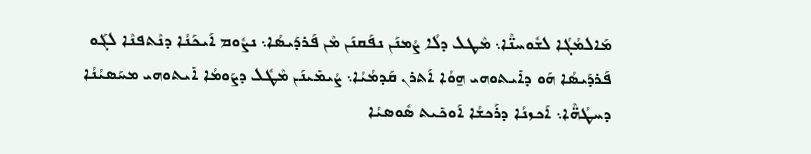ܡܰܐܠܡܳܓܳܐ ܠܫܽܘܚܢ̈ܶܐ܆ ܡܶܛܠ ܕܠܳܐ ܨܳܡܢܰܢ ܢܦܰܩܢܰܢ ܡܶܢ ܦܰܪܕܰܝܣܳܐ܆ ܢܨܽܘܡ ܐܰܝܟܰܢܳܐ ܕܢܶܬܦܢܶܐ ܠܓܰܘ ܦܰܪܕܰܝܣܳܐ ܗܰܘ ܕܐܺܝܬܘܗܝ ܗ̱ܘܳܐ ܐܰܬܪܢ ܩܰܕܡܳܝܳܐ܆ ܨܳܝܡܺܝܢܰܢ ܡܶܛܽܠ ܕܨܰܘܡܳܐ ܐܺܝܬܘܗܝ ܡܚܰܣܝܳܢܳܐ ܕܚܛܳܗ̈ܶܐ܆ ܐܰܟܙܢܳܐ ܕܪܰܟܫܳܐ ܐܰܘܟܺܝܬ ܣܽܘܣܝܳܐ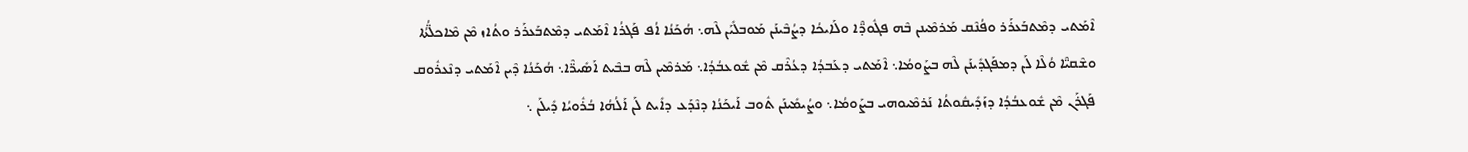ܐܶܡܰܬܝ ܕܡܶܬܒܰܥܪܰܪ ܘܦܳܢܶܩ ܡܰܪܡܶܝܢܢ ܒܶܗ ܦܓܽܘܕ̈ܶܐ ܘܠܰܐܝܟܳܐ ܕܨܳܒܶܝܢܰܢ ܡܰܘܒܠܺܝܰܢ ܠܶܗ܆ ܗܳܟܰܢܳܐ ܐܳܦ ܦܰܓܪܳܐ ܐܶܡܰܬܝ ܕܡܶܬܒܰܥܪܰܪ ܘܬܳܐܙ ܡܶܢ ܡܶܐܟܠ̈ܳܬܳܐ ܘܫܶܩܝ̈ܶܐ ܘܳܠܶܐ ܠܰܢ ܕܡܦܰܓܕܺܝܢܰܢ ܠܶܗ ܒܨܰܘܡܳܐ܆ ܐܶܡܰܬܝ ܕܥܰܒܕܳܐ ܕܥܳܪܶܩ ܡܶܢ ܫܽܘܥܒܳܕܳܐ܆ ܡܰܪܡܶܝܢ ܠܶܗ ܒܒܶܝܬ ܐܰܣܺܝܪ̈ܶܐ܆ ܗܳܟܰܢܳܐ ܕܶܝܢ ܐܶܡܰܬܝ ܕܢܶܥܪܽܘܩ ܦܰܓܪܰܢ ܡܶܢ ܫܽܘܥܒܳܕܳܐ ܕܙܰܕܺܝܩܽܘܬܳܐ ܢܰܪܡܶܝܘܗܝ ܒܨܰܘܡܳܐ܆ ܘܨܳܝܡܺܝܢܰܢ ܬܽܘܒ ܐܰܝܟܰܢܳܐ ܕܢܶܕܰܥ ܕܐܺܝܬ ܠܰܢ ܐܰܠܳܗܳܐ ܒܳܪܽܘܝܳܐ ܕܺܝܠܰܢ ܆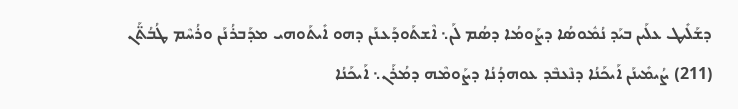ܕܫܰܠܺܝܛ ܥܠܰܝܢ ܒܝܰܕ ܢܳܡܽܘܣܳܐ ܕܨܰܘܡܳܐ ܕܣܳܡ ܠܰܢ܆ ܐܶܫܬܰܘܕܰܥܢܰܢ ܕܗܘ ܐܺܝܬܰܘܗܝ ܡܕܰܒܪܳܢܰܢ ܘܪܳܚܶܡ ܛܳܒܳܬ̈ܰܢ (211) ܨܳܝܡܺܝܢܰܢ ܐܰܝܟܰܢܳܐ ܕܢܶܥܒܶܕ ܥܘܗܕܳܢܳܐ ܕܨܰܘܡܶܗ ܕܡܳܪܰܢ܆ ܐܰܝܟܰܢܳܐ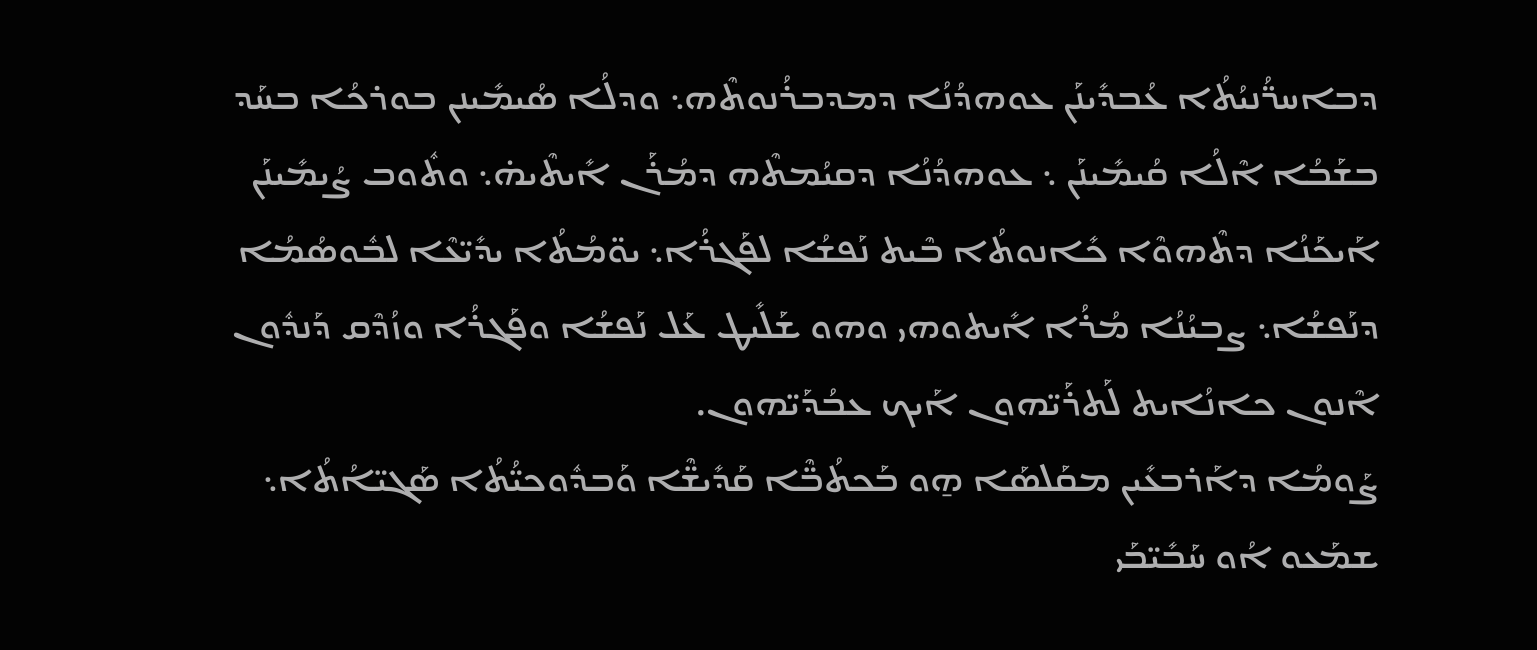ܕܒܐܚܪ̈ܳܢܝܳܬܳܐ ܥܳܒܕܺܝܢܰܢ ܥܘܗܕܳܢܳܐ ܕܡܕܒܪܳܢܘܬܶܗ܆ ܘܕܠܳܐ ܣܳܝܡܺܝܢܢ ܒܘܪܟܳܐ ܒܚܰܕ ܒܫܰܒܳܐ ܐܶܠܳܐ ܩܳܝܡܺܝܢܰܢ ܆ ܥܘܗܕܳܢܳܐ ܕܩܝܳܡܬܶܗ ܕܡܳܪܰܢ ܐܺܝܬܶܝܗ̇܆ ܘܬܽܘܒ ܨܳܝܡܺܝܢܰܢ ܐܰܝܟܰܢܳܐ ܕܬܶܗܘܶܐ ܟܺܐܢܘܬܳܐ ܒܶܝܬ ܢܰܦܫܳܐ ܠܦܰܓܪܳܐ܆ ܝܘ̈ܡܳܬܳܐ ܝܕܺܝ̈ܥܶܐ ܠܒܽܘܣܳܡܳܐ ܕܢܰܦܫܳܐ܆ ܨܒܝܳܢܳܐ ܡܳܪܳܐ ܐܺܝܬܘܗܝ ܘܗܘ ܫܰܠܺܝܛ ܥܰܠ ܢܰܦܫܳܐ ܘܦܰܓܪܳܐ ܘܙܳܕܶܩ ܕܰܢܕܽܘܢ ܐܶܢܘܢ ܟܐܢܳܐܝܬ ܠܰܬܪܰܝ̈ܗܘܢ ܐܰܝܟ ܥܒܳܕܰܝ̈ܗܘܢ.
ܨܰܘܡܳܐ ܕܐܰܪܒܥܺܝܢ ܡܩܰܠܣܰܐ ܗ̱ܘ ܒܰܟܬܳܒ̈ܶܐ ܩܰܕܺܝܫ̈ܶܐ ܘܰܒܕܽܘܟܝ̈ܳܬܳܐ ܣܰܓܝ̈ܐܳܬܳܐ܆ ܫܡܰܥܘ ܐܳܘ ܚܰܒܺܝ̈ܒܰܝ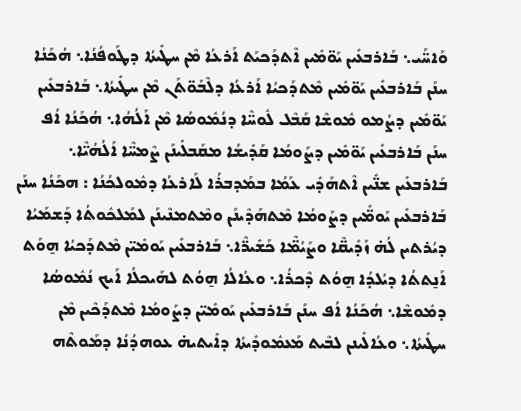ܘܰܐܚ̈ܰܝ܆ ܒܰܐܪܒܥܺܝܢ ܝܰܘ̈ܡܺܝܢ ܐܶܬܕܰܟܝܰܬ ܐܰܪܥܳܐ ܡܶܢ ܚܛܺܝܬܳܐ ܕܛܰܘܦܳܢܳܐ܆ ܗܳܟܰܢܳܐ ܚܢܰܢ ܒܰܐܪܒܥܺܝܢ ܝܰܘ̈ܡܺܝܢ ܡܶܬܕܰܟܝܳܐ ܐܰܪܥܳܐ ܕܠܶܒܰܘ̈ܬܰܢ ܡܶܢ ܚܛܺܝܬܳܐ܆ ܒܰܐܪܒܥܺܝܢ ܝܰܘ̈ܡܺܝܢ ܕܨܳܡܘ ܡܽܘܫܶܐ ܩܰܒܶܠ ܠܽܘܚ̈ܶܐ ܕܢܳܡܽܘܣܳܐ ܡܶܢ ܐܰܠܳܗܳܐ܆ ܗܳܟܰܢܳܐ ܐܳܦ ܚܢܰܢ ܒܰܐܪܒܥܺܝܢ ܝܰܘ̈ܡܺܝܢ ܕܨܰܘܡܳܐ ܩܰܕܺܝܫܳܐ ܡܩܰܒܠܺܝܢܰܢ ܨܶܡܚ̈ܶܐ ܐܰܠܳܗܳܝ̈ܶܐ܆ ܒܰܐܪܒܥܺܝܢ ܫܢ̈ܺܝܢ ܐܶܬܗܰܕܺܝ ܥܰܡܳܐ ܒܡܰܕܒܪܳܐ ܠܰܐܪܥܳܐ ܕܡܽܘܠܟܳܢܳܐ : ܗܟܰܢܳܐ ܚܢܰܢ ܒܰܐܪܒܥܺܝܢ ܝܰܘܡ̈ܺܝܢ ܕܨܰܘܡܳܐ ܡܶܬܗܰܕܶܝܢܰܢ ܘܡܶܬܡܢܶܝܢܰܢ ܠܡܰܠܟܽܘܬܳܐ ܕܰܫܡܰܝܳܐ ܕܝܳܪܬܝܢ ܠܳܗ̇ ܙܰܕܺܝܩ̈ܶܐ ܘܨܰܝܳܡ̈ܶܐ ܟܰܫܺܝܪ̈ܶܐ܆ ܒܰܐܪܒܥܺܝܢ ܝܰܘܡܺܝ̈ܢ ܡܶܬܕܰܟܝܳܐ ܗ̱ܘܰܬ ܐܰܢ̱ܬܬܳܐ ܕܝܳܠܕܳܐ ܗ̱ܘܳܬ ܕܶܟܪܳܐ܆ ܘܥܳܐܠܳܐ ܗ̱ܘܳܬ ܠܗܰܝܟܠܳܐ ܐܰܝܟ ܢܳܡܽܘܣܳܐ ܕܡܽܘܫܶܐ܆ ܗܳܟܰܢܳܐ ܐܳܦ ܚܢܰܢ ܒܰܐܪܒܥܺܝܢ ܝܰܘܡܺܝ̈ܢ ܕܨܰܘܡܳܐ ܡܶܬܕܰܟܶܝܢ ܡܶܢ ܚܛܺܝܬܳܐ܆ ܘܥܳܐܠܺܝܢܢ ܠܒܶܝܬ ܡܰܥܡܽܘܕܺܝܬܳܐ ܕܐܺܝܬܝܗ̇ ܥܘܗܕܳܢܳܐ ܕܡܰܘܬܶܗ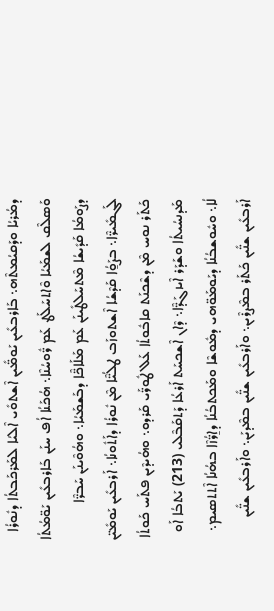ܕܡܳܪܝܳܐ ܘܕܰܩܝܳܡܬܶܗ܆ ܒܰܐܪܒܥܺܝܢ ܝܰܘܡ̈ܺܝܢ ܐܶܫܬܘܺܝ ܐܶܠܝܳܐ ܠܡܰܪܟܰܒܬܳܐ ܕܢܽܘܪܳܐ ܘܰܣܠܶܩ ܠܫܡܰܝܳܐ ܘܶܐܬܚܰܠܰܛ ܥܰܡ ܪ̈ܽܘܚܳܢܶܐ܆ ܗܳܟܰܢܳܐ ܐܳܦ ܚܢܰܢ ܒܰܐܪܒܥܺܝܢ ܝܰܘ̈ܡܳܬܳܐ ܕܨܰܘܡܳܐ ܩܰܕܺܝܫܳܐ ܡܶܬܚܰܠܛܺܝܢܰܢ ܥܰܡ ܡܰܠܰܐܟ̈ܶܐ ܕܒܰܫܡܰܝܳܐ܆ ܘܗܳܘܶܝܢܰܢ ܚܰܒܪ̈ܶܐ ܠܰܓܡܺܝܪ̈ܶܐ܆ ܒܨܰܘ̱ܳܐ ܩܰܕܶܫܳܐ ܐܶܫܬܘܙܰܒ ܛܠܳܝ̈ܶܐ ܡܶܢ ܢܽܘܪܳܐ ܕܐܰܬܽܘܢܳܐ܆ ܐܰܪܒܥܺܝܢ ܝܰܘܡܺܝ̈ܢ ܟܰܬܰܪ ܢܘܚ ܡܶܢ ܕܫܶܟܢܰܬ ܩܐܒܽܘܬܳܐ ܥܰܠ ܛܽܘܪ̈ܰܝ ܩܰܪܕܘ܆ ܘܗܳܝܕܶܝܢ ܦܬܰܚ ܟܰܘܬܳܐ ܡܰܕܢܚܳܝܬܳܐ ܘܫܰܕܰܪ ܐܶܝܙܓܰܕ̈ܶܐ܆ ܕܶܐܢ ܐܶܫܟܚܰܬ ܐܰܪܥܳܐ ܕܰܬܩܰܒܶܠܝ (213) ܝܰܬܒܳܐ ܐܰܘ ܠܳܐ܆ ܘܚܽܘܫܒܳܢܳܐ ܕܝܰܘܡܰܘ̈ܗܝ ܕܡܽܘܫܶܐ ܘܡܰܟܬܒܳܢܳܐ ܕܐ̱ܪ̈ܳܙܶܐ ܒܗܳܢܳܐ ܐܶܬܬܣܝܡ܆ ܐܰܪܒܥܺܝܢ ܫܢ̈ܺܝܢ ܟܰܬܰܪ ܒܡܶܨܪܶܝܢ܆ ܘܐܰܪܒܥܺܝܢ ܫܢ̈ܺܝܢ ܒܡܶܕܝܰܢ܆ ܘܐܰܪܒܥܺܝܢ ܫܢ̈ܺܝܢ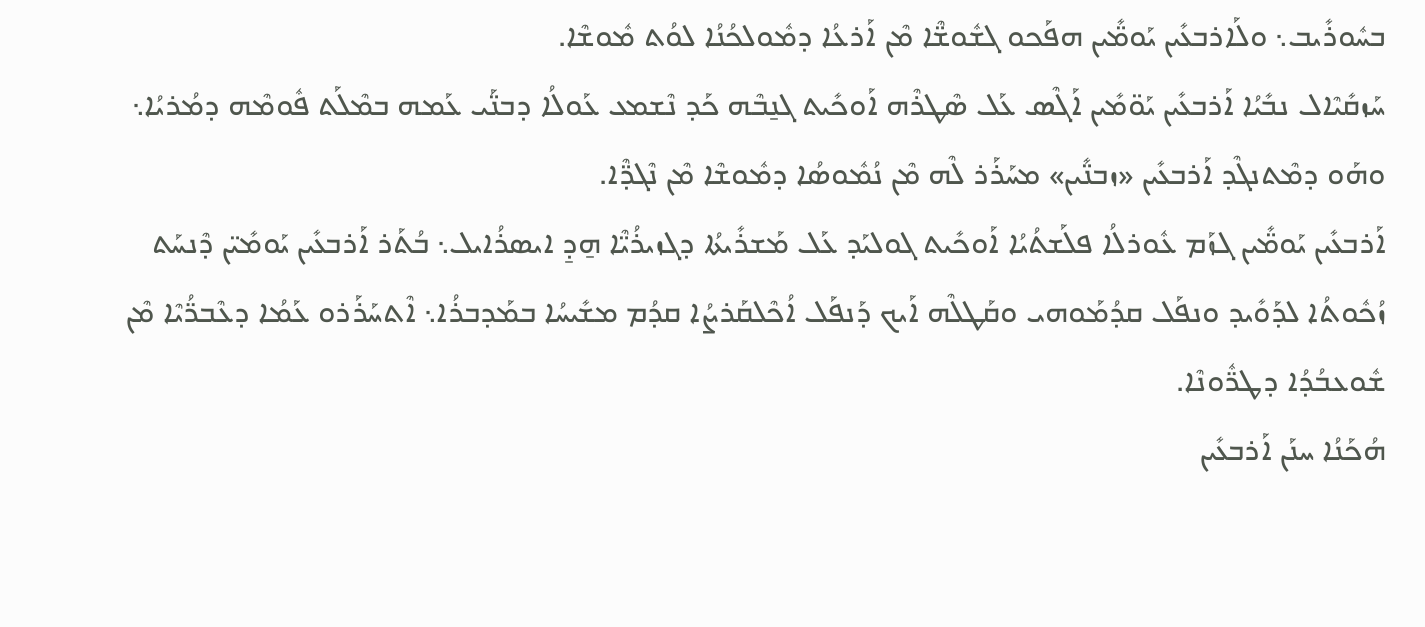ܒܚܽܘܪܺܝܒ܆ ܘܠܰܐܪܒܥܺܝܢ ܝܰܘܡ̈ܺܝܢ ܗܦܰܟܘ ܓܫܽܘܫ̈ܶܐ ܡܶܢ ܐܰܪܥܳܐ ܕܡܽܘܠܟܳܢܳܐ ܠܘܳܬ ܡܽܘܫܶܐ.
ܚܰܙܩܺܝܶܐܠ ܢܒܺܝܳܐ ܐܰܪܒܥܺܝܢ ܝܰܘ̈ܡܺܝܢ ܐܰܓܶܣ ܥܰܠ ܣܶܛܪܶܗ ܐܰܘܟܺܝܬ ܓܢ̱ܒܶܗ ܟܰܕ ܢܶܫܡܥ ܥܰܘܠܳܐ ܕܒܢ̈ܰܝ ܥܰܡܗ ܒܡܶܠܰܬ ܦܽܘܡܶܗ ܕܡܳܪܝܳܐ܆ ܘܗܰܘ ܕܡܶܬܢܓܶܕ ܐܰܪܒܥܺܝܢ «ܙܒܢ̈ܺܝܢ» ܡܚܰܪܰܪ ܠܶܗ ܡܶܢ ܢܳܡܽܘܣܳܐ ܕܡܽܘܫܶܐ ܡܶܢ ܢܶܓܕ̈ܶܐ.
ܐܰܪܒܥܺܝܢ ܝܰܘܡ̈ܺܝܢ ܓܙܰܡ ܥܽܘܪܠܳܐ ܦܠܰܫܬܳܝܳܐ ܐܰܘܟܺܝܬ ܓܘܠܝܰܕ ܥܰܠ ܡܰܫܪܺܝܬܳܐ ܕܓܙܝܪܳܝ̈ܶܐ ܗ̱ܕ̱ ܐܝܣܪܳܐܝܠ܆ ܒܳܬܰܪ ܐܰܪܒܥܺܝܢ ܝܰܘܡܺܝ̈ܢ ܕܶܢܚܰܬ ܙܳܟܽܘܬܳܐ ܠܕܰܘܺܝܕ ܘܢܦܰܠ ܩܕܳܡܰܘܗܝ ܘܩܰܛܠܶܗ ܐܰܝܟ ܕܰܢܦܰܠ ܐܳܟܶܠܩܰܪܨܳܐ ܩܕܳܡ ܡܫܺܝܚܳܐ ܒܡܰܕܒܪܳܐ܆ ܐܶܬܚܰܪܰܪܘ ܥܰܡܳܐ ܕܥܶܒܪ̈ܳܝܶܐ ܡܶܢ ܫܽܘܥܒܳܕܳܐ ܕܛܪ̈ܽܘܢܶܐ.
ܗܳܟܰܢܳܐ ܚܢܰܢ ܐܰܪܒܥܺܝܢ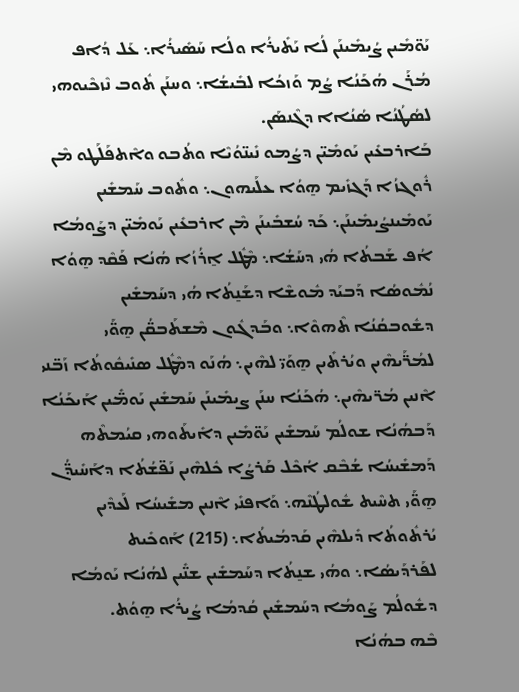ܝܰܘ̈ܡܺܝܢ ܨܳܝܡܺܝܢܰܢ ܠܳܐ ܝܰܬܺܝܪܳܐ ܘܠܳܐ ܚܰܣܺܝܪܳܐ܆ ܥܰܠ ܕܳܐܦ ܡܳܪܰܢ ܗܳܟܰܢܳܐ ܨܳܡ ܘܰܙܟܳܐ ܠܒܺܝܫܳܐ܆ ܘܚܢܰܢ ܬܽܘܒ ܢܶܙܟܶܝܘܗܝ ܠܣܳܛܳܢܳܐ ܣܳܢܳܐܐ ܕܓܶܢܣܰܢ.
ܒܰܐܪܒܥܺܝܢ ܝܰܘܡܺܝ̈ܢ ܕܨܳܡܘ ܢܺܝܢ̈ܘܳܝܶܐ ܘܬܳܒܘ ܘܐܶܬܦܰܠܰܛܘ ܡܶܢ ܪܽܘܓܙܳܐ ܕܰܓܙܺܝܡ ܗ̱ܘܳܐ ܥܠܰܝܗܘܢ܆ ܘܬܽܘܒ ܚܰܡܫܺܝܢ ܝܰܘܡܺܝܢܨܳܝܡܺܝܢܰܢ܆ ܟܰܕ ܚܳܫܒܺܝܢܰܢ ܡܶܢ ܐܪܒܥܺܝܢ ܝܰܘܡܺܝ̈ܢ ܕܨܰܘܡܳܐ ܐܳܦ ܫܰܒܬܳܐ ܗܳܝ ܕܚܰܫܳܐ܆ ܡܶܛܽܠ ܐ̱ܪܳܙܳܐ ܗܳܢܳܐ ܦܰܩܶܕ ܗ̱ܘܳܐ ܢܳܡܽܘܣܳܐ ܕܰܒܝܰܕ ܡܽܘܫܶܐ ܕܫܰܢ̱ܬܳܐ ܗܳܝ ܕܚܰܡܫܺܝܢ ܕܫܽܘܒܩܳܢܳܐ ܬܶܗܘܶܐ܆ ܘܒܰܕܓܽܘܢ ܡܶܫܬܰܒܩ̈ܳܢ ܗ̱ܘ̈ܰܝ ܠܡܳܪ̈ܰܝܗܶܝܢ ܘܝܳܪܬܺܝܢ ܗ̱ܘܰܝ̈ ܠܗܶܝܢ܆ ܗܳܢܰܘ ܕܡܶܛܽܠ ܣܢܺܝܩܽܘܬܳܐ ܙܰܒ̈ܢܝ ܐܶܢܝܢ ܡܳܪ̈ܝܗܶܝܢ܆ ܗܳܟܰܢܳܐ ܚܢܰܢ ܨܝܡܺܝܢܰܢ ܚܰܡܫܺܝܢ ܝܰܘܡ̈ܺܝܢ ܐܰܝܟܰܢܳܐ ܕܰܒܗܳܢܳܐ ܫܘܠܳܡ ܚܰܡܫܺܝܢ ܝܰܘ̈ܡܺܝܢ ܕܐܺܝܬܰܘܗܝ ܩܝܳܡܬܶܗ ܕܰܡܫܺܝܚܳܐ ܫܳܒܶܩ ܐܳܟܶܠ ܩܰܪܨܳܐ ܟܽܠܗܶܝܢ ܢܰܦ̈ܫܳܬܳܐ ܕܐܰܚܺܝܕ̈ܳܢ ܗ̱ܘ̈ܰܝ ܬܚܶܝܬ ܫܽܘܠܛܳܢܶܗ܆ ܘܰܐܦܢܺܝ ܐܶܢܝܢ ܡܫܺܝܚܳܐ ܠܰܥܕܶܝܢ ܝܳܪܬܽܘܬܳܐ ܕܺܝܠܗܶܝܢ ܩܰܕܡܳܝܬܳܐ܆ (215) ܐܰܘܟܺܝܬ ܠܦܰܪܕܰܝܣܳܐ܆ ܘܗܳܝ ܫܢ̱ܬܳܐ ܕܚܰܡܫܺܝܢ ܫܢ̈ܺܝܢ ܠܗܳܢܳܐ ܝܰܘܡܳܐ ܕܫܽܘܠܳܡ ܨܰܘܡܳܐ ܕܚܰܡܫܺܝܢ ܩܳܕܡܳܐ ܨܳܝܪܳܐ ܗ̱ܘܳܬ.
ܒܶܗ ܒܗܳܢܳܐ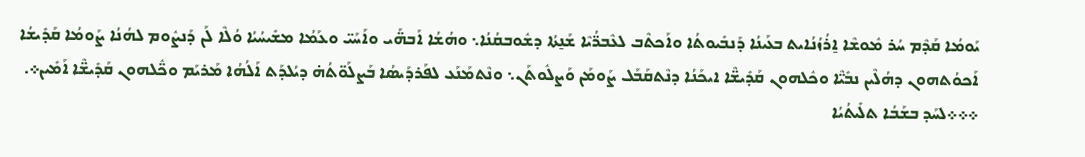ܝܰܘܡܳܐ ܩܰܕܶܡ ܚܳܪ ܡܽܘܫܶܐ ܐ̱ܪܳܙܳܢܳܐܝܬ ܒܥܰܝܢܳܐ ܕܰܢܒܺܝܘܬܳܐ ܘܐܰܟܬܶܒ ܠܥܶܒܪ̈ܳܝܶܐ ܫܰܢ̱ܬܳܐ ܕܫܽܘܒܩܳܢܳܐ܆ ܘܗܳܫܳܐ ܐܰܒܗ̈ܰܝ ܘܐܰܚܰܝ̈ ܘܥܰܡܳܐ ܡܫܺܝܚܳܝܳܐ ܘܳܠܶܐ ܠܰܢ ܕܰܢܨܽܘܡ ܠܗܳܢܳܐ ܨܰܘܡܳܐ ܩܰܕܺܝܫܳܐ ܐܰܟܘܳܬܗܘܢ ܕܗܳܠܶܝܢ ܢܒܺܝ̈ܶܐ ܘܟܽܠܗܘܢ ܩܰܕܺܝܫ̈ܶܐ ܐܝܟܰܢܳܐ ܕܢܶܬܩܰܒܰܠ ܨܰܘܡܰܢ ܘܰܨܠܽܘܬܰܢ܆ ܘܢܶܬܡܰܢܰܥ ܠܦܰܪܕܰܝܣܳܐ ܒܰܨܠܰܘ̈ܬܳܗ̇ ܕܝܳܠܕܰܬ ܐܰܠܳܗܳܐ ܡܰܪܝܰܡ ܘܟ̈ܽܠܗܘܢ ܩܰܕܺܝܫ̈ܶܐ ܐܰܡܺܝܢ܀.
܀܀܀ܠܚܰܕ ܒܫܰܒܳܐ ܬܠܺܝܬܳܝܳܐ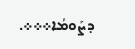ܕܨܰܘܡܳܐ܀܀܀.